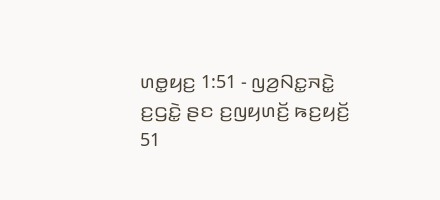ꤛꤥ꤭ꤟꤢ꤬ 1:51 - ꤜꤤ꤬ꤡꤢ꤭ꤏꤢꤧ꤭ ꤢ꤬ꤞꤢꤧ꤭ ꤔꤢ ꤢ꤬ꤜꤟꤛꤢꤩ꤬ ꤒꤢ꤬ꤟꤢꤩ꤬
51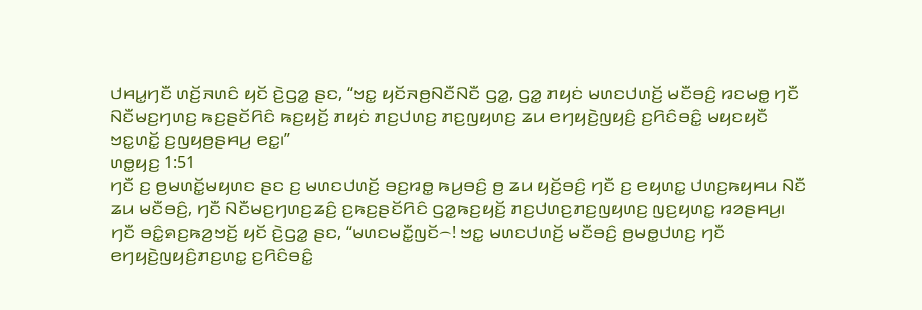ꤓꤌꤣ꤭ꤚꤢꤪ ꤛꤢꤩ꤬ꤏꤛꤢꤨ ꤟꤢꤩ ꤢꤧ꤬ꤞꤤ꤭ ꤔꤢ, “ꤠꤢ꤭ ꤟꤢꤩꤏꤥ꤬ꤡꤢꤪꤡꤢꤪ ꤞꤤ꤭, ꤞꤤ꤭ ꤊꤟꤢꤦ ꤗꤛꤢꤓꤛꤢꤩ꤬ ꤗꤢꤪꤋꤢꤨ꤬ ꤙꤢꤗꤥ꤭ ꤚꤢꤪ ꤡꤢꤪꤗꤢ꤬ꤚꤛꤢ꤬ ꤒꤢ꤬ꤔꤢꤩꤖꤢꤨ ꤒꤢ꤬ꤟꤢꤩ꤬ ꤊꤟꤢꤦ ꤊꤢ꤬ꤓꤛꤢ꤬ ꤊꤢ꤬ꤜꤟꤛꤢ꤬ ꤘꤣ ꤕꤚꤟꤢꤧ꤬ꤜꤟꤢꤨ꤬ ꤢ꤬ꤖꤢꤨꤋꤢꤨ꤭ ꤗꤟꤢꤟꤢꤪ ꤠꤢ꤭ꤛꤢꤩ꤭ ꤢ꤬ꤜꤟꤥ꤬ꤔꤌꤣ꤬ ꤕꤢ꤭꤯”
ꤛꤥ꤭ꤟꤢ꤬ 1:51
ꤚꤢꤪ ꤢ꤬ ꤥ꤬ꤗꤛꤢꤩ꤭ꤗꤟꤛꤢ ꤔꤢ ꤢ꤬ ꤗꤛꤢꤓꤛꤢꤩ꤬ ꤋꤢ꤬ꤙꤥ꤭ ꤒꤣ꤬ꤋꤢꤨ꤬ ꤥ꤬ ꤘꤣ ꤟꤢꤩ꤬ꤋꤢꤨ꤬ ꤚꤢꤪ ꤢ꤬ ꤕꤟꤛꤢ꤭ ꤓꤛꤢ꤬ꤒꤟꤌꤣ ꤡꤢꤪ ꤘꤣ ꤗꤢꤪꤋꤢꤨ꤬, ꤚꤢꤪ ꤡꤢꤪꤗꤢ꤬ꤚꤛꤢ꤬ꤘꤢꤨ꤬ ꤢ꤬ꤒꤢ꤬ꤔꤢꤩꤖꤢꤨ ꤞꤤ꤭ꤒꤢ꤬ꤟꤢꤩ꤬ ꤊꤢ꤬ꤓꤛꤢ꤬ꤊꤢ꤬ꤜꤟꤛꤢ꤬ ꤜꤢ꤬ꤟꤛꤢ꤭ ꤙꤤꤔꤌꤣ꤬꤯
ꤚꤢꤪ ꤋꤢꤨ꤭ꤎꤢ꤬ꤒꤤ꤬ꤠꤢꤩ꤬ ꤟꤢꤩ ꤢꤧ꤬ꤞꤤ꤭ ꤔꤢ, “ꤗꤛꤢꤗꤢꤪ꤭ꤜꤢꤩ꤮! ꤠꤢ꤭ ꤗꤛꤢꤓꤛꤢꤩ꤬ ꤗꤢꤪꤋꤢꤨ꤬ ꤥ꤬ꤗꤥ꤭ꤓꤛꤢ꤬ ꤚꤢꤪ ꤕꤚꤟꤢꤧ꤬ꤜꤟꤢꤨ꤬ꤊꤢ꤬ꤛꤢ꤭ ꤢ꤬ꤖꤢꤨꤋꤢꤨ꤭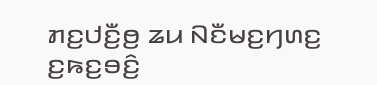ꤊꤢ꤬ꤓꤢꤪ꤬ꤥ꤬ ꤘꤣ ꤡꤢꤪꤗꤢ꤬ꤚꤛꤢ꤬ ꤢ꤬ꤒꤢ꤬ꤋꤢꤨ꤬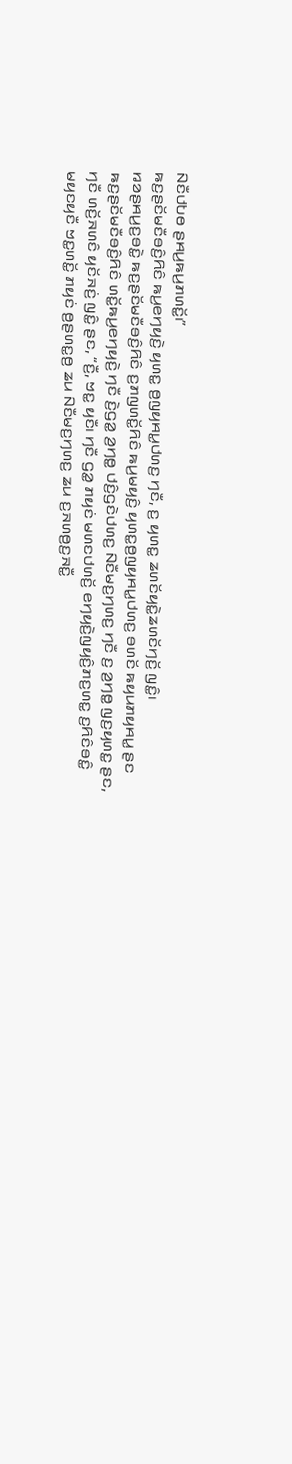ꤡꤢꤪꤓꤝꤥ ꤔꤌꤣ꤬ꤒꤣ꤬ꤊꤛꤢꤩ꤭꤯”
ꤒꤢ꤬ꤔꤢꤩꤗꤢꤪꤋꤢꤨ꤬ꤖꤢꤨ ꤒꤣ꤬ꤕꤚꤟꤢꤧ꤬ ꤟꤛꤢ꤭ ꤥ꤬ꤜꤟꤌꤣ꤭ꤓꤛꤢ꤬ ꤚꤢꤪ, ꤢ꤬ ꤟꤛꤢ꤭ ꤘꤛꤢꤩꤟꤢꤧ꤭ꤘꤛꤢꤩꤚꤢꤩ꤬ ꤜꤢꤨ꤭꤯
ꤙꤤꤔꤌꤣ꤬ꤢ꤬ꤋꤢꤧ꤭ ꤒꤢ꤬ꤔꤢꤩꤗꤢꤪꤋꤢꤨ꤬ꤖꤢꤨ ꤢ꤬ꤊꤜꤛꤢꤩ꤭ꤖꤢꤨ ꤒꤣ꤬ꤗꤟꤢꤨ꤬ ꤟꤛꤢ꤭ꤥ꤬ꤜꤟꤌꤣ꤭ꤓꤛꤢ꤬ ꤋꤛꤢꤩ ꤒꤟꤣꤊꤟꤌꤣ꤭ ꤔꤢ ꤒꤢ꤬ꤔꤢꤩꤗꤢꤪꤋꤢꤨ꤬ꤖꤢꤨ ꤛꤢꤩ꤭ꤒꤣ꤬ꤕꤚꤟꤢꤧ꤬ ꤚꤢꤪ ꤢꤧ꤬ꤞꤤ꤭ ꤤ꤬ꤚꤥ꤭ ꤓꤢꤨ꤬ꤞꤢꤧꤓꤛꤢ꤬ ꤡꤢꤪꤗꤢ꤬ꤚꤛꤢ꤬ ꤚꤢꤪ ꤢ꤬ ꤤ꤬ꤚꤥ꤭ ꤜꤢ꤬ꤟꤛꤢ꤭ ꤔꤢ,
ꤚꤢꤪ ꤛꤢꤩ꤬ꤏꤛꤢꤨ ꤟꤢꤩꤏꤢꤦ꤬ ꤜꤢꤨ꤭ ꤔꤢ, “ꤢꤪ꤬, ꤠꤢ꤭ ꤟꤢꤪ꤯ ꤚꤢꤪ ꤞꤤ꤭ ꤊꤟꤢꤦ ꤗꤛꤢꤓꤛꤢꤩ꤬ ꤕꤚꤟꤢꤧ꤬ꤜꤟꤢꤨ꤬ꤊꤢ꤬ꤛꤢ꤭ ꤢ꤬ꤖꤢꤨꤋꤢꤨ꤭ ꤗꤟꤢꤟꤢꤪ ꤠꤢ꤭ꤛꤢꤩ꤭ ꤊꤟꤢꤦ ꤥ꤬ꤔꤛꤢ꤭ꤥ꤬ ꤘꤣ ꤡꤢꤪꤗꤢ꤬ꤚꤛꤢ꤬ ꤘꤣ ꤢ꤬ꤏꤛꤥ꤬ꤢ꤬ꤏꤢꤪ꤭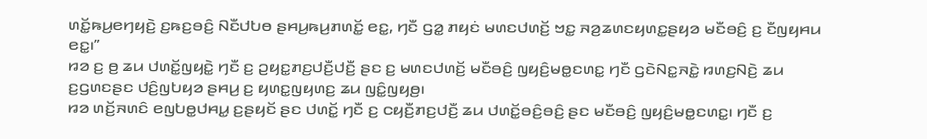ꤛꤢꤩ꤭ꤒꤣ꤬ꤕꤚꤟꤢꤧ꤬ ꤢ꤬ꤒꤢ꤬ꤋꤢꤨ꤬ ꤡꤢꤪꤓꤝꤥ ꤔꤌꤣ꤬ꤒꤣ꤬ꤊꤛꤢꤩ꤭ ꤕꤢ꤭, ꤚꤢꤪ ꤞꤤ꤭ ꤊꤟꤢꤦ ꤗꤛꤢꤓꤛꤢꤩ꤬ ꤠꤢ꤭ ꤏꤤ꤬ꤘꤛꤢꤟꤛꤢ꤭ꤔꤟꤤ ꤗꤢꤪꤋꤢꤨ꤬ ꤢ꤬ ꤢꤪꤜꤟꤌꤣ ꤕꤢ꤭꤯”
ꤙꤤ ꤢ꤬ ꤥ꤬ ꤘꤣ ꤓꤛꤢꤩ꤭ꤜꤟꤢꤧ꤭ ꤚꤢꤪ ꤢ꤬ ꤑꤟꤢ꤭ꤊꤢ꤬ꤓꤢꤪ꤬ꤓꤢꤪ꤬ ꤔꤢ ꤢ꤬ ꤗꤛꤢꤓꤛꤢꤩ꤬ ꤗꤢꤪꤋꤢꤨ꤬ ꤜꤟꤢꤨ꤬ꤗꤥ꤭ꤢꤛꤢ꤭ ꤚꤢꤪ ꤞꤢꤧꤡꤢ꤭ꤏꤢꤧ꤭ ꤙꤛꤢ꤬ꤡꤢꤧ꤬ ꤘꤣ ꤢ꤬ꤞꤛꤢꤔꤢ ꤓꤢꤨ꤬ꤜꤝꤟꤤ ꤔꤌꤣ꤬ ꤢ꤬ ꤟꤛꤢ꤭ꤜꤟꤛꤢ꤬ ꤘꤣ ꤜꤢꤨ꤭ꤜꤟꤥ꤬꤯
ꤙꤤ ꤛꤢꤩ꤬ꤏꤛꤢꤨ ꤕꤜꤝꤥ꤭ꤓꤌꤣ꤭ ꤢ꤬ꤔꤟꤢꤩ ꤔꤢ ꤓꤛꤢꤩ꤭ ꤚꤢꤪ ꤢ꤬ ꤍꤟꤢꤪ꤬ꤊꤢ꤬ꤓꤢꤪ꤬ ꤘꤣ ꤓꤛꤢꤩ꤭ꤋꤢꤨ꤬ꤋꤢꤨ꤬ ꤔꤢ ꤗꤢꤪꤋꤢꤨ꤬ ꤜꤟꤢꤨ꤬ꤗꤥ꤭ꤢꤛꤢ꤭꤯ ꤚꤢꤪ ꤢ꤬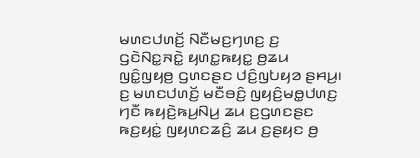ꤗꤛꤢꤓꤛꤢꤩ꤬ ꤡꤢꤪꤗꤢ꤬ꤚꤛꤢ꤬ ꤢ꤬ ꤞꤢꤧꤡꤢ꤭ꤏꤢꤧ꤭ ꤟꤛꤢ꤭ꤒꤟꤢ꤭ ꤥ꤬ꤘꤣ ꤜꤢꤨ꤭ꤜꤟꤥ꤬ ꤞꤛꤢꤔꤢ ꤓꤢꤨ꤬ꤜꤝꤟꤤ ꤔꤌꤣ꤬꤯
ꤢ꤬ ꤗꤛꤢꤓꤛꤢꤩ꤬ ꤗꤢꤪꤋꤢꤨ꤬ ꤜꤟꤢꤨ꤬ꤗꤥ꤭ꤓꤛꤢ꤬ ꤚꤢꤪ ꤒꤟꤢꤧ꤬ꤒꤣ꤬ꤡꤣ꤬ ꤘꤣ ꤢ꤬ꤞꤛꤢꤔꤢ ꤒꤢ꤬ꤟꤢꤦ꤭ ꤜꤟꤛꤢꤘꤢꤨ꤬ ꤘꤣ ꤢ꤬ꤔꤟꤢ ꤥ꤬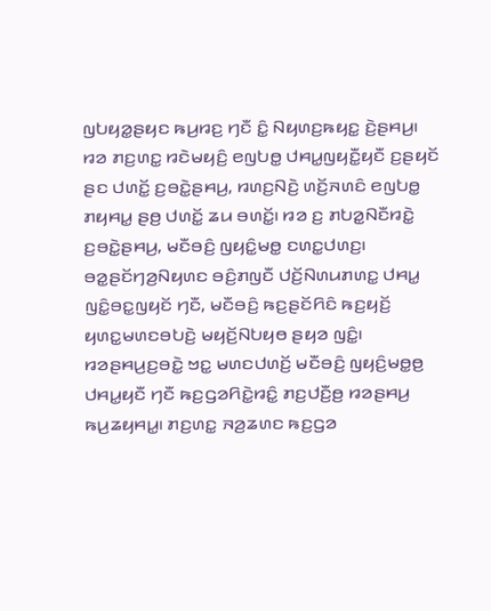ꤜꤝꤟꤤ꤭ꤔꤟꤢ ꤒꤣ꤬ꤙꤢ꤬ ꤚꤢꤪ ꤢꤨ꤭ ꤡꤟꤛꤢ꤬ꤒꤟꤢ꤭ ꤢꤧ꤬ꤔꤌꤣ꤬꤯
ꤙꤤ ꤊꤢ꤬ꤛꤢ꤭ ꤙꤢꤧꤗꤟꤢꤨ꤬ ꤕꤜꤝꤥ꤭ ꤓꤌꤣ꤭ꤜꤟꤢꤪ꤭ꤟꤢꤪ ꤢ꤬ꤔꤟꤢꤩ ꤔꤢ ꤓꤛꤢꤩ꤭ ꤢ꤬ꤋꤢꤧ꤭ꤔꤌꤣ꤬, ꤙꤛꤢ꤬ꤡꤢꤧ꤬ ꤛꤢꤩ꤬ꤏꤛꤢꤨ ꤕꤜꤝꤥ꤭ ꤊꤟꤌꤣ꤭ ꤔꤥ꤬ ꤓꤛꤢꤩ꤭ ꤘꤣ ꤋꤛꤢꤩ꤭꤯ ꤙꤤ ꤢ꤬ ꤊꤝꤤ꤭ꤡꤢꤪꤙꤢꤧ꤭ ꤢ꤬ꤋꤢꤧ꤭ꤔꤌꤣ꤬, ꤗꤢꤪꤋꤢꤨ꤬ ꤜꤟꤢꤨ꤭ꤗꤥ꤭ ꤢꤛꤢ꤭ꤓꤛꤢ꤬꤯
ꤋꤤ꤭ꤔꤢꤩꤚꤤ꤬ꤡꤟꤛꤢ ꤋꤢꤨ꤬ꤊꤜꤢꤪ ꤓꤢꤩ꤬ꤡꤛꤣꤊꤛꤢ꤭ ꤓꤌꤣ꤭ ꤜꤢꤨ꤭ꤋꤢ꤭ꤜꤟꤢꤩ ꤚꤢꤪ, ꤗꤢꤪꤋꤢꤨ꤬ ꤒꤢ꤬ꤔꤢꤩꤖꤢꤨ ꤒꤢ꤬ꤟꤢꤩ꤬ ꤟꤛꤢ꤭ꤗꤛꤢꤋꤝꤢꤧ꤬ ꤗꤟꤢꤩ꤬ꤡꤝꤟꤥ ꤔꤟꤤ ꤜꤢꤨ꤭꤯
ꤙꤤꤔꤌꤣ꤬ꤢ꤬ꤋꤢꤧ꤭ ꤠꤢ꤭ ꤗꤛꤢꤓꤛꤢꤩ꤬ ꤗꤢꤪꤋꤢꤨ꤬ ꤜꤟꤢꤨ꤬ꤗꤥ꤭ꤥ꤬ ꤓꤌꤣ꤭ꤟꤢꤪ ꤚꤢꤪ ꤒꤢ꤬ꤞꤤꤖꤢꤧ꤭ꤙꤢꤨ꤭ ꤊꤢ꤬ꤓꤢꤪ꤬ꤥ꤬ ꤙꤤꤔꤌꤣ꤬ ꤒꤣ꤬ꤘꤟꤌꤣ꤭꤯ ꤊꤢ꤬ꤛꤢ꤭ ꤏꤤ꤬ꤘꤛꤢ ꤒꤢ꤬ꤞꤤ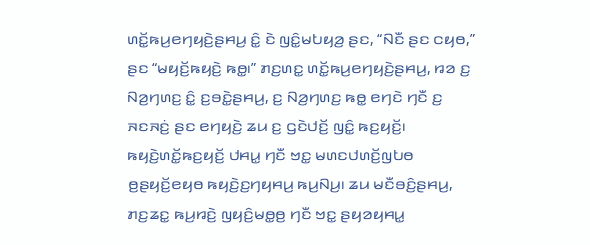ꤛꤢꤩ꤭ꤒꤣ꤬ꤕꤚꤟꤢꤧ꤬ꤔꤌꤣ꤬ ꤢꤨ꤭ ꤢꤧ ꤜꤢꤨ꤭ꤗꤝꤟꤤ꤬ ꤔꤢ, “ꤡꤢꤪ ꤔꤢ ꤍꤟꤥ,” ꤔꤢ “ꤗꤟꤢꤩ꤬ꤒꤟꤢꤧ꤬ ꤒꤥ꤭꤯” ꤊꤢ꤬ꤛꤢ꤭ ꤛꤢꤩ꤭ꤒꤣ꤬ꤕꤚꤟꤢꤧ꤬ꤔꤌꤣ꤬, ꤙꤤ ꤢ꤬ ꤡꤤ꤬ꤚꤛꤢ꤬ ꤢꤨ꤭ ꤢ꤬ꤋꤢꤧ꤭ꤔꤌꤣ꤬, ꤢ꤬ ꤡꤤ꤬ꤚꤛꤢ꤬ ꤒꤥ꤭ ꤕꤚꤢꤧ ꤚꤢꤪ ꤢ꤬ ꤏꤢꤏꤢꤦ꤬ ꤔꤢ ꤕꤚꤟꤢꤧ꤬ ꤘꤣ ꤢ꤬ ꤞꤢꤧꤓꤢꤩ꤬ ꤜꤢꤨ꤭ ꤒꤢ꤬ꤟꤢꤩ꤬꤯
ꤒꤟꤢꤧ꤬ꤛꤢꤩ꤭ꤒꤢ꤬ꤟꤢꤩ꤬ ꤓꤌꤣ꤭ ꤚꤢꤪ ꤠꤢ꤭ ꤗꤛꤢꤓꤛꤢꤩ꤬ꤜꤝꤥ ꤥ꤬ꤔꤟꤢꤩ꤬ꤕꤟꤥ ꤒꤟꤢꤧ꤬ꤢ꤬ꤚꤟꤌꤣ꤬ ꤒꤣ꤬ꤡꤣ꤬꤯ ꤘꤣ ꤗꤢꤪꤋꤢꤨ꤬ꤔꤌꤣ꤬, ꤊꤢ꤬ꤘꤢ꤭ ꤒꤣ꤬ꤙꤢꤧ꤬ ꤜꤟꤢꤨ꤬ꤗꤥ꤭ꤥ꤬ ꤚꤢꤪ ꤠꤢ꤭ ꤔꤟꤤꤟꤌꤣ꤭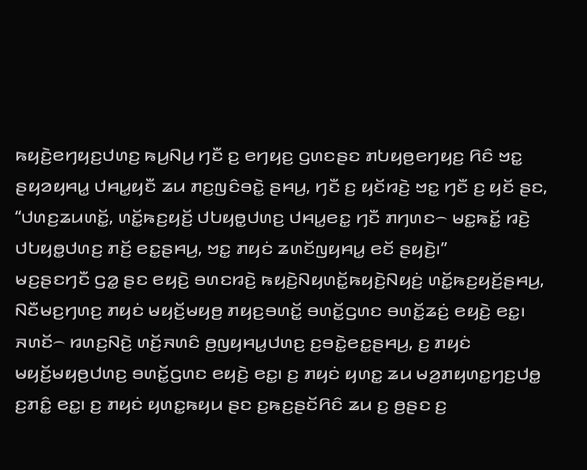ꤒꤟꤢꤧ꤬ꤕꤚꤟꤢ꤬ꤓꤛꤢ꤬ ꤒꤣ꤬ꤡꤣ꤬ ꤚꤢꤪ ꤢ꤬ ꤕꤚꤟꤢ꤬ ꤞꤛꤢꤔꤢ ꤊꤝꤟꤥ꤬ꤕꤚꤟꤢ꤬ ꤖꤢꤨ ꤠꤢ꤭ ꤔꤟꤤꤟꤌꤣ꤭ ꤓꤌꤣ꤭ꤟꤢꤪ ꤘꤣ ꤊꤢ꤬ꤜꤢꤨꤋꤢꤧ꤭ ꤔꤌꤣ꤬, ꤚꤢꤪ ꤢ꤬ ꤟꤢꤩꤙꤢꤧ꤬ ꤠꤢ꤭ ꤚꤢꤪ ꤢ꤬ ꤟꤢꤩ ꤔꤢ, “ꤓꤛꤢ꤬ꤘꤣꤛꤢꤩ꤭, ꤛꤢꤩ꤭ꤒꤢ꤬ꤟꤢꤩ꤬ ꤓꤝꤟꤥ꤭ꤓꤛꤢ꤬ ꤓꤌꤣ꤭ꤕꤢ꤭ ꤚꤢꤪ ꤊꤚꤛꤢ꤮ ꤗꤢ꤭ꤒꤢꤩ꤭ ꤙꤢꤧ꤬ ꤓꤝꤟꤥ꤭ꤓꤛꤢ꤬ ꤊꤢꤩ꤬ ꤕꤢ꤭ꤔꤌꤣ꤬, ꤠꤢ꤭ ꤊꤟꤢꤦ ꤘꤛꤢꤩꤜꤟꤌꤣ꤭ ꤕꤢꤩ ꤔꤟꤢꤧ꤬꤯”
ꤗꤢ꤬ꤔꤢꤚꤢꤪ ꤞꤤ꤭ ꤔꤢ ꤕꤟꤢꤧ꤬ ꤋꤛꤢꤙꤢꤧ꤬ ꤒꤟꤢꤧ꤬ꤡꤟꤛꤢꤩ꤭ꤒꤟꤢꤧ꤬ꤡꤟꤢꤦ꤬ ꤛꤢꤩ꤭ꤒꤢ꤬ꤟꤢꤩ꤬ꤔꤌꤣ꤬, ꤡꤢꤪꤗꤢ꤬ꤚꤛꤢ꤬ ꤊꤟꤢꤦ ꤗꤟꤢꤩ꤬ꤗꤟꤥ꤬ ꤊꤟꤢ꤬ꤋꤛꤢꤩ꤭ ꤋꤛꤢꤩ꤭ꤞꤛꤢ ꤋꤛꤢꤩ꤭ꤘꤢꤦ꤬ ꤕꤟꤢꤧ꤬ ꤕꤢ꤭꤯ ꤏꤛꤢꤩ꤮ ꤙꤛꤢ꤬ꤡꤢꤧ꤬ ꤛꤢꤩ꤬ꤏꤛꤢꤨ ꤥ꤬ꤜꤟꤌꤣ꤭ꤓꤛꤢ꤬ ꤢ꤬ꤋꤢꤧ꤭ꤕꤢ꤭ꤔꤌꤣ꤬, ꤢ꤬ ꤊꤟꤢꤦ ꤗꤟꤢꤩ꤬ꤗꤟꤥ꤬ꤓꤛꤢ꤬ ꤋꤛꤢꤩ꤭ꤞꤛꤢ ꤕꤟꤢꤧ꤬ ꤕꤢ꤭꤯ ꤢ꤬ ꤊꤟꤢꤦ ꤟꤛꤢ꤭ ꤘꤣ ꤗꤤ꤬ꤊꤟꤛꤢ꤭ꤚꤢ꤬ꤓꤥ꤭ ꤢ꤬ꤊꤢꤨ꤭ ꤕꤢ꤭꤯ ꤢ꤬ ꤊꤟꤢꤦ ꤟꤛꤢ꤭ꤒꤟꤣ ꤔꤢ ꤢ꤬ꤒꤢ꤬ꤔꤢꤩꤖꤢꤨ ꤘꤣ ꤢ꤬ ꤥ꤬ꤔꤢ ꤢ꤬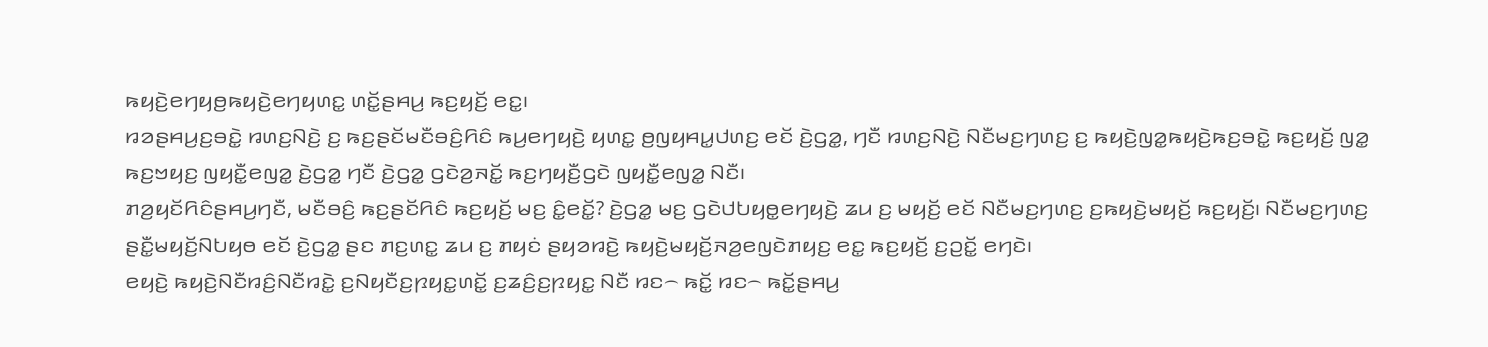ꤒꤟꤢꤧ꤬ꤕꤚꤟꤥ꤬ꤒꤟꤢꤧ꤬ꤕꤚꤟꤛꤢ꤭ ꤛꤢꤩ꤭ꤔꤌꤣ꤬ ꤒꤢ꤬ꤟꤢꤩ꤬ ꤕꤢ꤭꤯
ꤙꤤꤔꤌꤣ꤬ꤢ꤬ꤋꤢꤧ꤭ ꤙꤛꤢ꤬ꤡꤢꤧ꤬ ꤢ꤬ ꤒꤢ꤬ꤔꤢꤩꤗꤢꤪꤋꤢꤨ꤬ꤖꤢꤨ ꤒꤣ꤬ꤕꤚꤟꤢꤧ꤬ ꤟꤛꤢ꤭ ꤥ꤬ꤜꤟꤌꤣ꤭ꤓꤛꤢ꤬ ꤕꤢꤩ ꤢꤧ꤬ꤞꤤ꤭, ꤚꤢꤪ ꤙꤛꤢ꤬ꤡꤢꤧ꤬ ꤡꤢꤪꤗꤢ꤬ꤚꤛꤢ꤬ ꤢ꤬ ꤒꤟꤢꤧ꤬ꤜꤤ꤭ꤒꤟꤢꤧ꤬ꤒꤢ꤬ꤋꤢꤧ꤭ ꤒꤢ꤬ꤟꤢꤩ꤬ ꤜꤤ꤭ ꤒꤢ꤬ꤠꤟꤢ꤬ ꤜꤟꤢꤪ꤭ꤕꤜꤤ꤭ ꤢꤧ꤬ꤞꤤ꤭ ꤚꤢꤪ ꤢꤧ꤬ꤞꤤ꤭ ꤞꤢꤧꤤ꤬ꤏꤢꤩ꤭ ꤒꤢ꤬ꤚꤟꤢꤪ꤬ꤞꤢꤧ ꤜꤟꤢꤪ꤭ꤕꤜꤤ꤭ ꤡꤢꤪ꤯
ꤊꤤ꤬ꤟꤢꤩꤖꤢꤨꤔꤌꤣ꤬ꤚꤢꤪ, ꤗꤢꤪꤋꤢꤨ꤬ ꤒꤢ꤬ꤔꤢꤩꤖꤢꤨ ꤒꤢ꤬ꤟꤢꤩ꤬ ꤗꤢ꤬ ꤢꤨ꤭ꤕꤢꤩ꤭? ꤢꤧ꤬ꤞꤤ꤭ ꤗꤢ꤬ ꤞꤢꤧꤓꤝꤟꤥ꤭ꤕꤚꤟꤢꤧ꤬ ꤘꤣ ꤢ꤬ ꤗꤟꤢꤩ꤬ ꤕꤢꤩ ꤡꤢꤪꤗꤢ꤬ꤚꤛꤢ꤬ ꤢ꤬ꤒꤟꤢꤧ꤬ꤗꤟꤢꤩ꤬ ꤒꤢ꤬ꤟꤢꤩ꤬꤯ ꤡꤢꤪꤗꤢ꤬ꤚꤛꤢ꤬ ꤔꤢꤪ꤭ꤗꤟꤢꤩ꤬ꤡꤝꤟꤥ ꤕꤢꤩ ꤢꤧ꤬ꤞꤤ꤭ ꤔꤢ ꤊꤢ꤬ꤛꤢ꤭ ꤘꤣ ꤢ꤬ ꤊꤟꤢꤦ ꤔꤟꤤꤙꤢꤧ꤬ ꤒꤟꤢꤧ꤬ꤗꤟꤢꤩ꤬ꤏꤤ꤬ꤕꤜꤢꤧꤊꤟꤢ꤬ ꤕꤢ꤭ ꤒꤢ꤬ꤟꤢꤩ꤬ ꤢ꤬ꤑꤢꤩ꤭ ꤕꤚꤢꤧ꤯
ꤕꤟꤢꤧ꤬ ꤒꤟꤢꤧ꤬ꤡꤢꤪꤙꤢꤨ꤬ꤡꤢꤪꤙꤢꤧ꤭ ꤢ꤬ꤡꤟꤢꤪꤢ꤬ꤐꤟꤢ꤭ꤛꤢꤩ꤭ ꤢ꤬ꤘꤢꤨ꤬ꤢ꤬ꤐꤟꤢ꤭ ꤡꤢꤪ ꤙꤢ꤮ ꤒꤢꤩ꤭ ꤙꤢ꤮ ꤒꤢꤩ꤭ꤔꤌꤣ꤬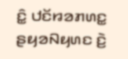ꤢꤨ꤭ ꤓꤢꤩꤙꤤꤊꤛꤢ꤭ ꤔꤟꤤꤡꤟꤛꤢ ꤢꤧ꤬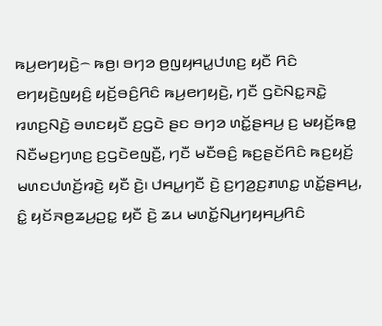ꤒꤣ꤬ꤕꤚꤟꤢꤧ꤬꤮ ꤒꤥ꤬꤯ ꤋꤚꤤ ꤥ꤬ꤜꤟꤌꤣ꤭ꤓꤛꤢ꤬ ꤟꤢꤪ ꤖꤢꤨ ꤕꤚꤟꤢꤧ꤬ꤜꤟꤢꤨ꤬ ꤟꤢꤩ꤬ꤋꤢꤨ꤬ꤖꤢꤨ ꤒꤣ꤬ꤕꤚꤟꤢꤧ꤬, ꤚꤢꤪ ꤞꤢꤧꤡꤢ꤭ꤏꤢꤧ꤭ ꤙꤛꤢ꤬ꤡꤢꤧ꤬ ꤋꤛꤢꤟꤢꤪ ꤢ꤬ꤞꤢꤧ ꤔꤢ ꤋꤚꤤ ꤛꤢꤩ꤭ꤔꤌꤣ꤬ ꤢ꤬ ꤗꤟꤢꤩ꤬ꤒꤥ꤭ ꤡꤢꤪꤗꤢ꤬ꤚꤛꤢ꤬ ꤢ꤬ꤞꤢꤧꤕꤜꤢꤪ꤬, ꤚꤢꤪ ꤗꤢꤪꤋꤢꤨ꤬ ꤒꤢ꤬ꤔꤢꤩꤖꤢꤨ ꤒꤢ꤬ꤟꤢꤩ꤬ ꤗꤛꤢꤓꤛꤢꤩ꤬ꤙꤢꤧ꤬ ꤟꤢꤪ ꤢꤧ꤬꤯ ꤓꤌꤣ꤭ꤚꤢꤪ ꤢꤧ꤬ ꤢ꤬ꤚꤤ꤬ꤢ꤬ꤊꤛꤢ꤭ ꤛꤢꤩ꤭ꤔꤌꤣ꤬, ꤢꤨ꤭ ꤟꤢꤩꤏꤥ꤬ꤘꤣ꤬ꤑꤢ꤭ ꤟꤢꤪ ꤢꤧ꤬ ꤘꤣ ꤗꤛꤢꤩ꤭ꤡꤣ꤬ꤚꤟꤌꤣ꤬ꤖꤢꤨ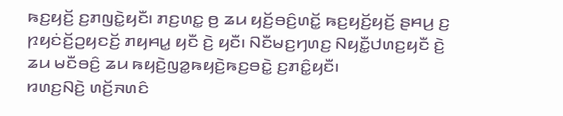ꤒꤢ꤬ꤟꤢꤩ꤬ ꤢ꤬ꤊꤜꤢꤧ꤭ꤟꤢꤪ꤯ ꤊꤢ꤬ꤛꤢ꤭ ꤥ꤬ ꤘꤣ ꤟꤢꤩ꤬ꤋꤢꤨ꤬ꤛꤢꤩ꤭ ꤒꤢ꤬ꤟꤢꤩ꤬ꤟꤢꤩ꤬ ꤔꤌꤣ꤬ ꤢ꤬ ꤐꤟꤢꤦꤢꤩ꤬ꤑꤟꤢꤢꤩ꤬ ꤊꤟꤌꤣ꤭ ꤟꤢꤪ ꤢꤧ꤬ ꤟꤢꤪ꤯ ꤡꤢꤪꤗꤢ꤬ꤚꤛꤢ꤬ ꤡꤟꤢꤪ꤭ꤓꤛꤢ꤬ꤟꤢꤪ ꤢꤧ꤬ ꤘꤣ ꤗꤢꤪꤋꤢꤨ꤬ ꤘꤣ ꤒꤟꤢꤧ꤬ꤜꤤ꤭ꤒꤟꤢꤧ꤬ꤒꤢ꤬ꤋꤢꤧ꤭ ꤢ꤬ꤊꤢꤨ꤭ꤟꤢꤪ꤯
ꤙꤛꤢ꤬ꤡꤢꤧ꤬ ꤛꤢꤩ꤬ꤏꤛꤢꤨ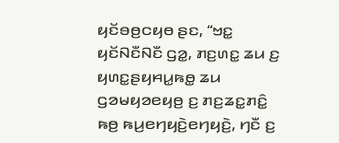ꤟꤢꤩꤋꤥ꤬ꤍꤟꤥ ꤔꤢ, “ꤠꤢ꤭ ꤟꤢꤩꤡꤢꤪꤡꤢꤪ ꤞꤤ꤭, ꤊꤢ꤬ꤛꤢ꤭ ꤘꤣ ꤢ꤬ ꤟꤛꤢ꤭ꤔꤟꤌꤣ꤭ꤒꤥ꤭ ꤘꤣ ꤞꤤꤗꤟꤤꤕꤟꤥ꤬ ꤢ꤬ ꤊꤢ꤬ꤘꤢ꤭ꤊꤢꤨ꤭ ꤒꤥ꤬ ꤒꤣ꤬ꤕꤚꤟꤢꤧ꤬ꤕꤚꤟꤢꤧ꤬, ꤚꤢꤪ ꤢ꤬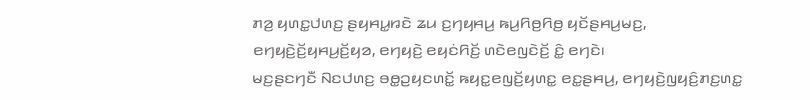ꤊꤤ꤬ ꤟꤛꤢ꤭ꤓꤛꤢ꤬ ꤔꤟꤌꤣ꤭ꤙꤢꤧ ꤘꤣ ꤢ꤬ꤚꤟꤌꤣ꤬ ꤒꤣ꤬ꤖꤥ꤬ꤖꤥ꤬ ꤟꤢꤩꤔꤌꤣ꤬ꤗꤢ꤬, ꤕꤚꤟꤢꤧ꤬ꤢꤩ꤬ꤟꤌꤣ꤬ꤢꤩ꤬ꤟꤤ, ꤕꤚꤟꤢꤧ꤬ ꤕꤟꤢꤦꤖꤢꤩ꤬ ꤛꤢꤧꤕꤜꤢꤧꤢꤩ꤬ ꤢꤨ꤭ ꤕꤚꤢꤧ꤯
ꤗꤢ꤬ꤔꤢꤚꤢꤪ ꤡꤢꤓꤛꤢ꤬ ꤋꤥ꤭ꤑꤟꤢꤛꤢꤩ꤭ ꤒꤟꤢ꤭ꤕꤜꤢꤩ꤬ꤟꤛꤢ꤭ ꤕꤢ꤭ꤔꤌꤣ꤬, ꤕꤚꤟꤢꤧ꤬ꤜꤟꤢꤨ꤬ꤊꤢ꤬ꤛꤢ꤭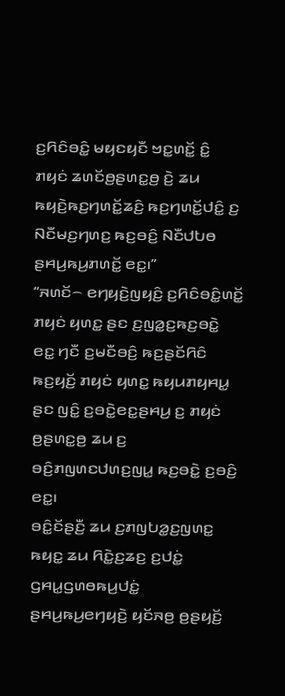ꤢ꤬ꤖꤢꤨꤋꤢꤨ꤭ ꤗꤟꤢꤟꤢꤪ ꤠꤢ꤭ꤛꤢꤩ꤭ ꤢꤨ꤭ ꤊꤟꤢꤦ ꤘꤛꤢꤩꤥ꤬ꤔꤛꤢ꤭ꤥ꤬ ꤢꤧ꤬ ꤘꤣ ꤒꤟꤢꤧ꤬ꤒꤢ꤬ꤚꤛꤢꤩ꤭ꤘꤢꤨ꤬ ꤒꤢ꤬ꤚꤛꤢꤩ꤭ꤓꤢꤨ꤭ ꤢ꤬ ꤡꤢꤪꤗꤢ꤬ꤚꤛꤢ꤬ ꤒꤢ꤬ꤋꤢꤨ꤬ ꤡꤢꤪꤓꤝꤥ ꤔꤌꤣ꤬ꤒꤣ꤬ꤊꤛꤢꤩ꤭ ꤕꤢ꤭꤯”
“ꤏꤛꤢꤩ꤮ ꤕꤚꤟꤢꤧ꤬ꤜꤟꤢꤨ꤬ ꤢ꤬ꤖꤢꤨꤋꤢꤨ꤭ꤛꤢꤩ꤭ ꤊꤟꤢꤦ ꤟꤛꤢ꤭ ꤔꤢ ꤢ꤬ꤜꤤ꤭ꤢ꤬ꤒꤢ꤬ꤋꤢꤧ꤭ ꤕꤢ꤭ ꤚꤢꤪ ꤢ꤬ꤗꤢꤪꤋꤢꤨ꤬ ꤒꤢ꤬ꤔꤢꤩꤖꤢꤨ ꤒꤢ꤬ꤟꤢꤩ꤬ ꤊꤟꤢꤦ ꤟꤛꤢ꤭ ꤒꤟꤣꤊꤟꤌꤣ꤭ ꤔꤢ ꤜꤢꤨ꤭ ꤢ꤬ꤋꤢꤧ꤭ꤕꤢ꤭ꤔꤌꤣ꤬ ꤢ꤬ ꤊꤟꤢꤦ ꤥ꤬ꤔꤛꤢ꤭ꤥ꤬ ꤘꤣ ꤢ꤬ ꤋꤢꤨ꤬ꤊꤜꤛꤢꤓꤛꤢ꤬ꤜꤣ꤭ ꤒꤢ꤬ꤋꤢꤧ꤭ ꤢ꤬ꤋꤢꤨ꤬ ꤕꤢ꤭꤯
ꤋꤢꤨ꤭ꤢꤩꤔꤢꤪ꤬ ꤘꤣ ꤢ꤬ꤊꤜꤝꤤ꤭ꤢ꤬ꤜꤛꤢ꤭ ꤒꤟꤢ꤭ ꤘꤣ ꤖꤢꤧ꤭ꤢ꤬ꤘꤢ꤬ ꤢ꤬ꤓꤢꤦ꤭ ꤞꤌꤣ꤭ꤞꤛꤥꤒꤣ꤬ꤓꤢꤦ꤭ ꤔꤌꤣ꤬ꤒꤣ꤬ꤕꤚꤟꤢꤧ꤬ ꤟꤢꤩꤏꤥ꤬ ꤥ꤬ꤔꤟꤢꤩ꤬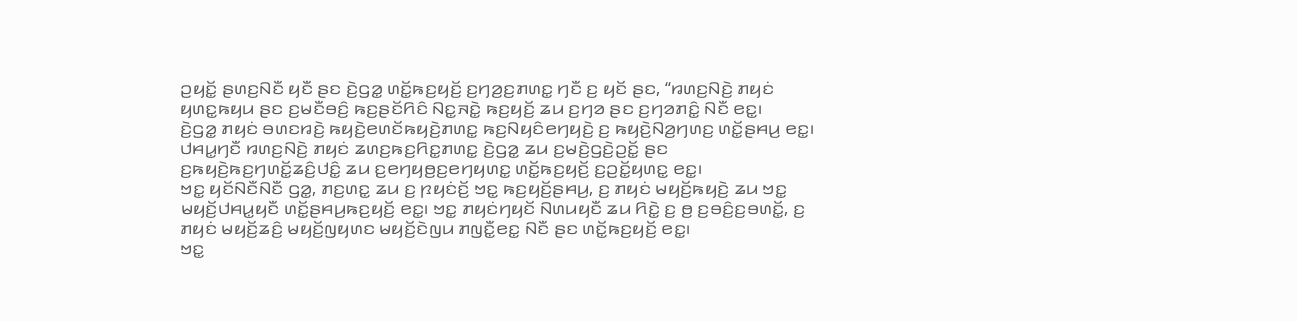ꤑꤟꤢꤩ꤭ ꤔꤛꤢ꤬ꤡꤢꤪ ꤟꤢꤪ ꤔꤢ ꤢꤧ꤬ꤞꤤ꤭ ꤛꤢꤩ꤭ꤒꤢ꤬ꤟꤢꤩ꤬ ꤢ꤬ꤚꤤ꤬ꤢ꤬ꤊꤛꤢ꤭ ꤚꤢꤪ ꤢ꤬ ꤟꤢꤩ ꤔꤢ, “ꤙꤛꤢ꤬ꤡꤢꤧ꤬ ꤊꤟꤢꤦ ꤟꤛꤢ꤭ꤒꤟꤣ ꤔꤢ ꤢ꤬ꤗꤢꤪꤋꤢꤨ꤬ ꤒꤢ꤬ꤔꤢꤩꤖꤢꤨ ꤡꤢ꤭ꤏꤢꤧ꤭ ꤒꤢ꤬ꤟꤢꤩ꤬ ꤘꤣ ꤢ꤬ꤚꤤ ꤔꤢ ꤢ꤬ꤚꤤꤊꤢꤨ꤭ ꤡꤢꤪ ꤕꤢ꤭꤯
ꤢꤧ꤬ꤞꤤ꤭ ꤊꤟꤢꤦ ꤋꤛꤢꤙꤢꤧ꤬ ꤒꤟꤢꤧ꤬ꤕꤛꤢꤩꤒꤟꤢꤧ꤬ꤊꤛꤢ꤭ ꤒꤢ꤬ꤡꤟꤢꤨꤕꤚꤟꤢꤧ꤬ ꤢ꤬ ꤒꤟꤢꤧ꤬ꤡꤤ꤬ꤚꤛꤢ꤬ ꤛꤢꤩ꤭ꤔꤌꤣ꤬ ꤕꤢ꤭꤯ ꤓꤌꤣ꤭ꤚꤢꤪ ꤙꤛꤢ꤬ꤡꤢꤧ꤬ ꤊꤟꤢꤦ ꤘꤛꤢ꤬ꤒꤢ꤬ꤖꤢ꤭ꤊꤛꤢ꤭ ꤢꤧ꤬ꤞꤤ꤭ ꤘꤣ ꤢ꤬ꤗꤢꤧ꤬ꤞꤢꤧ꤬ꤑꤢꤩ꤭ ꤔꤢ ꤢ꤬ꤒꤟꤢꤧ꤬ꤒꤢ꤬ꤚꤛꤢꤩ꤭ꤘꤢꤨ꤬ꤓꤢꤨ꤭ ꤘꤣ ꤢ꤬ꤕꤚꤟꤥ꤬ꤢ꤬ꤕꤚꤟꤛꤢ꤭ ꤛꤢꤩ꤭ꤒꤢ꤬ꤟꤢꤩ꤬ ꤢ꤬ꤑꤢꤩ꤭ꤟꤛꤢ꤭ ꤕꤢ꤭꤯
ꤠꤢ꤭ ꤟꤢꤩꤡꤢꤪꤡꤢꤪ ꤞꤤ꤭, ꤊꤢ꤬ꤛꤢ꤭ ꤘꤣ ꤢ꤬ ꤐꤟꤢꤦꤢꤩ꤬ ꤠꤢ꤭ ꤒꤢ꤬ꤟꤢꤩ꤬ꤔꤌꤣ꤬, ꤢ꤬ ꤊꤟꤢꤦ ꤗꤟꤢꤩ꤬ꤒꤟꤢꤧ꤬ ꤘꤣ ꤠꤢ꤭ ꤗꤟꤢꤩ꤬ꤓꤌꤣ꤭ꤟꤢꤪ ꤛꤢꤩ꤭ꤔꤌꤣ꤬ꤒꤢ꤬ꤟꤢꤩ꤬ ꤕꤢ꤭꤯ ꤠꤢ꤭ ꤊꤟꤢꤦꤚꤟꤢꤩ ꤡꤛꤣꤟꤢꤪ ꤘꤣ ꤖꤢꤧ꤭ ꤢ꤬ ꤥ꤬ ꤢ꤬ꤋꤢꤨ꤬ꤢ꤬ꤋꤛꤢꤩ꤭, ꤢ꤬ ꤊꤟꤢꤦ ꤗꤟꤢꤩ꤬ꤘꤢꤨ꤬ ꤗꤟꤢꤩ꤬ꤜꤟꤛꤢ ꤗꤟꤢꤩ꤬ꤢꤧꤜꤣ ꤊꤜꤢꤪ꤭ꤕꤢ꤭ ꤡꤢꤪ ꤔꤢ ꤛꤢꤩ꤭ꤒꤢ꤬ꤟꤢꤩ꤬ ꤕꤢ꤭꤯
ꤠꤢ꤭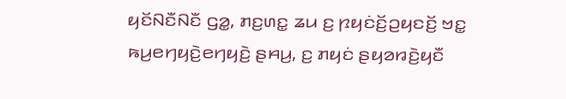ꤟꤢꤩꤡꤢꤪꤡꤢꤪ ꤞꤤ꤭, ꤊꤢ꤬ꤛꤢ꤭ ꤘꤣ ꤢ꤬ ꤐꤟꤢꤦꤢꤩ꤬ꤑꤟꤢꤢꤩ꤬ ꤠꤢ꤭ ꤒꤣ꤬ꤕꤚꤟꤢꤧ꤬ꤕꤚꤟꤢꤧ꤬ ꤔꤌꤣ꤬, ꤢ꤬ ꤊꤟꤢꤦ ꤔꤟꤤꤙꤢꤧ꤬ꤟꤢꤪ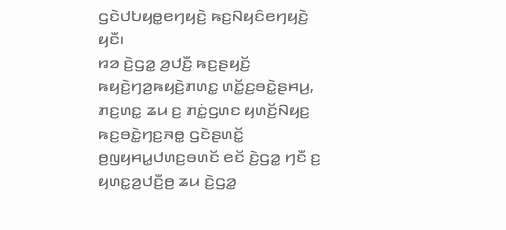ꤞꤢꤧꤓꤝꤟꤥ꤭ꤕꤚꤟꤢꤧ꤬ ꤒꤢ꤬ꤡꤟꤢꤨꤕꤚꤟꤢꤧ꤬ ꤟꤢꤪ꤯
ꤙꤤ ꤢꤧ꤬ꤞꤤ꤭ ꤤ꤬ꤓꤢꤪ꤬ ꤒꤢ꤬ꤔꤟꤢꤩ꤬ ꤒꤟꤢꤧ꤬ꤚꤤ꤬ꤒꤟꤢꤧ꤬ꤊꤛꤢ꤭ ꤛꤢꤩ꤭ꤢ꤬ꤋꤢꤧ꤭ꤔꤌꤣ꤬, ꤊꤢ꤬ꤛꤢ꤭ ꤘꤣ ꤢ꤬ ꤊꤢꤦ꤭ꤞꤛꤢ ꤟꤛꤢꤩ꤬ꤡꤟꤢ꤬ ꤒꤢ꤬ꤋꤢꤧ꤭ꤚꤢ꤬ꤏꤥ꤭ ꤞꤢꤧꤔꤛꤢꤩ꤭ ꤥ꤬ꤜꤟꤌꤣ꤭ꤓꤛꤢ꤬ꤋꤛꤢꤩ ꤕꤢꤩ ꤢꤧ꤬ꤞꤤ꤭ ꤚꤢꤪ ꤢ꤬ ꤟꤛꤢ꤭ꤤ꤬ꤓꤢꤪ꤬ꤥ꤬ ꤘꤣ ꤢꤧ꤬ꤞꤤ꤭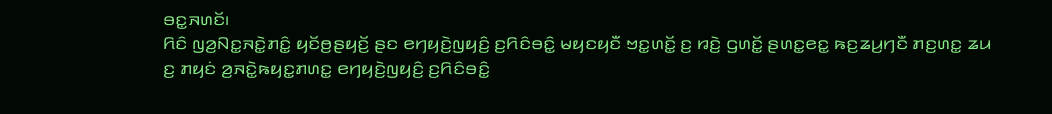ꤋꤢ꤭ꤏꤛꤢꤩ꤯
ꤖꤢꤨ ꤜꤤ꤬ꤡꤢ꤭ꤏꤢꤧ꤭ꤊꤢꤨ꤭ ꤟꤢꤩꤥ꤬ꤔꤟꤢꤩ꤬ ꤔꤢ ꤕꤚꤟꤢꤧ꤬ꤜꤟꤢꤨ꤬ ꤢ꤬ꤖꤢꤨꤋꤢꤨ꤭ ꤗꤟꤢꤟꤢꤪ ꤠꤢ꤭ꤛꤢꤩ꤭ ꤢ꤬ ꤙꤢꤧ꤬ ꤞꤛꤢꤩ꤭ ꤔꤛꤢ꤭ꤕꤢ꤭ ꤒꤢ꤬ꤘꤣ꤬ꤚꤢꤪ ꤊꤢ꤬ꤛꤢ꤭ ꤘꤣ ꤢ꤬ ꤊꤟꤢꤦ ꤤ꤬ꤏꤢꤧ꤭ꤒꤟꤢ꤭ꤊꤛꤢ꤭ ꤕꤚꤟꤢꤧ꤬ꤜꤟꤢꤨ꤬ ꤢ꤬ꤖꤢꤨꤋꤢꤨ꤭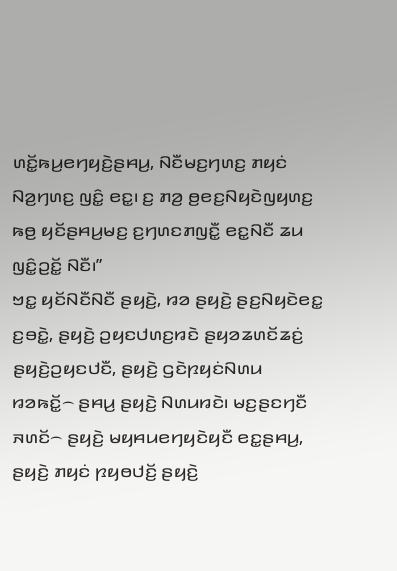ꤛꤢꤩ꤭ꤒꤣ꤬ꤕꤚꤟꤢꤧ꤬ꤔꤌꤣ꤬, ꤡꤢꤪꤗꤢ꤬ꤚꤛꤢ꤬ ꤊꤟꤢꤦ ꤡꤤ꤬ꤚꤛꤢ꤬ ꤜꤢꤨ꤭ ꤕꤢ꤭꤯ ꤢ꤬ ꤊꤤ꤬ ꤥ꤬ꤕꤢ꤬ꤡꤟꤢꤧꤜꤟꤛꤢ꤬ ꤒꤥ꤬ ꤟꤢꤩꤔꤌꤣ꤬ꤗꤢ꤬ ꤢ꤬ꤚꤛꤢꤊꤜꤢꤪ꤭ ꤕꤢ꤭ꤡꤢꤪ ꤘꤣ ꤜꤢꤨ꤭ꤑꤢꤩ꤭ ꤡꤢꤪ꤯”
ꤠꤢ꤭ ꤟꤢꤩꤡꤢꤪꤡꤢꤪ ꤔꤟꤢꤧ꤬, ꤙꤤ ꤔꤟꤢꤧ꤬ ꤔꤢ꤬ꤡꤟꤢꤧꤕꤢ꤭ ꤢ꤬ꤋꤢꤧ꤭, ꤔꤟꤢꤧ꤬ ꤑꤟꤢꤓꤛꤢ꤬ꤙꤢꤧ ꤔꤟꤤꤘꤛꤢꤩꤘꤢꤦ꤬ ꤔꤟꤢꤧ꤬ꤑꤟꤢꤓꤢꤪ, ꤔꤟꤢꤧ꤬ ꤞꤢꤧꤐꤟꤢꤦꤡꤛꤣ ꤙꤤꤒꤢꤩ꤭꤮ ꤔꤌꤣ꤬ ꤔꤟꤢꤧ꤬ ꤡꤛꤣꤙꤢꤧ꤯ ꤗꤢ꤬ꤔꤢꤚꤢꤪ ꤏꤛꤢꤩ꤮ ꤔꤟꤢꤧ꤬ ꤗꤟꤌꤣꤕꤚꤟꤢꤧꤟꤢꤪ ꤕꤢ꤭ꤔꤌꤣ꤬, ꤔꤟꤢꤧ꤬ ꤊꤟꤢꤦ ꤐꤟꤥꤓꤢꤩ꤬ ꤔꤟꤢꤧ꤬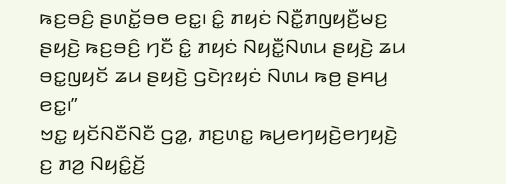ꤒꤢ꤬ꤋꤢꤨ꤬ ꤔꤛꤢꤩ꤭ꤋꤥ ꤕꤢ꤭꤯ ꤢꤨ꤭ ꤊꤟꤢꤦ ꤡꤢꤪ꤭ꤊꤜꤟꤢꤪ꤬ꤗꤢ꤬ ꤔꤟꤢꤧ꤬ ꤒꤢ꤬ꤋꤢꤨ꤬ ꤚꤢꤪ ꤢꤨ꤭ ꤊꤟꤢꤦ ꤡꤟꤢꤪ꤭ꤡꤛꤣ ꤔꤟꤢꤧ꤬ ꤘꤣ ꤋꤢ꤭ꤜꤟꤢꤩ ꤘꤣ ꤔꤟꤢꤧ꤬ ꤞꤢꤧꤐꤟꤢꤦ ꤡꤛꤣ ꤒꤥ꤬ ꤔꤌꤣ꤬ ꤕꤢ꤭꤯”
ꤠꤢ꤭ ꤟꤢꤩꤡꤢꤪꤡꤢꤪ ꤞꤤ꤭, ꤊꤢ꤬ꤛꤢ꤭ ꤒꤣ꤬ꤕꤚꤟꤢꤧ꤬ꤕꤚꤟꤢꤧ꤬ ꤢ꤬ ꤊꤤ꤬ ꤡꤟꤢꤨ꤭ꤢꤩ꤬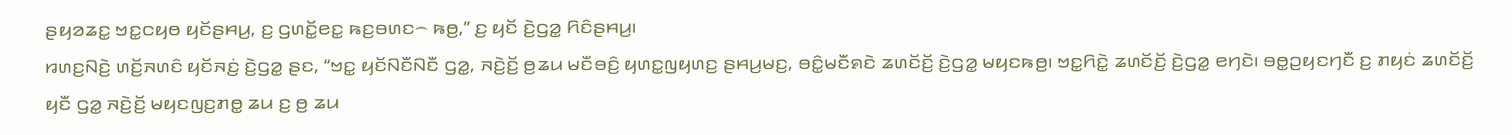ꤔꤟꤤꤘꤢ꤭ ꤠꤢ꤭ꤍꤟꤥ ꤟꤢꤩꤔꤌꤣ꤬, ꤢ꤬ ꤞꤛꤢꤩ꤭ꤕꤢ꤭ ꤒꤢ꤬ꤋꤛꤢ꤮ ꤒꤥ꤬,” ꤢ꤬ ꤟꤢꤩ ꤢꤧ꤬ꤞꤤ꤭ ꤖꤢꤨꤔꤌꤣ꤬꤯
ꤙꤛꤢ꤬ꤡꤢꤧ꤬ ꤛꤢꤩ꤬ꤏꤛꤢꤨ ꤟꤢꤩꤏꤢꤦ꤬ ꤢꤧ꤬ꤞꤤ꤭ ꤔꤢ, “ꤠꤢ꤭ ꤟꤢꤩꤡꤢꤪꤡꤢꤪ ꤞꤤ꤭, ꤏꤢꤧ꤬ꤢꤩ꤬ ꤥ꤬ꤘꤣ ꤗꤢꤪꤋꤢꤨ꤬ ꤟꤛꤢ꤭ꤜꤟꤛꤢ꤬ ꤔꤌꤣ꤬ꤗꤢ꤬, ꤋꤢꤨ꤭ꤗꤢꤪꤎꤢꤧ ꤘꤛꤢꤩꤢꤩ꤬ ꤢꤧ꤬ꤞꤤ꤭ ꤗꤟꤢꤒꤥ꤬꤯ ꤠꤢ꤭ꤖꤢꤧ꤭ ꤘꤛꤢꤩꤢꤩ꤬ ꤢꤧ꤬ꤞꤤ꤭ ꤕꤚꤢꤧ꤯ ꤋꤥ꤭ꤑꤟꤢꤚꤢꤪ ꤢ꤬ ꤊꤟꤢꤦ ꤘꤛꤢꤩꤢꤩ꤬ ꤟꤢꤪ ꤞꤤ꤭ ꤏꤢꤧ꤬ꤢꤩ꤬ ꤗꤟꤢꤜꤢ꤬ꤊꤥ꤭ ꤘꤣ ꤢ꤬ ꤥ꤬ ꤘꤣ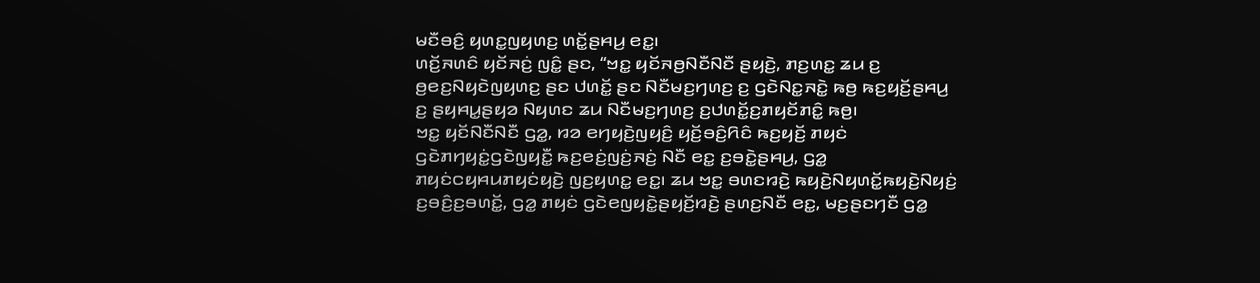ꤗꤢꤪꤋꤢꤨ꤬ ꤟꤛꤢ꤭ꤜꤟꤛꤢ꤬ ꤛꤢꤩ꤭ꤔꤌꤣ꤬ ꤕꤢ꤭꤯
ꤛꤢꤩ꤬ꤏꤛꤢꤨ ꤟꤢꤩꤏꤢꤦ꤬ ꤜꤢꤨ꤭ ꤔꤢ, “ꤠꤢ꤭ ꤟꤢꤩꤏꤥ꤬ꤡꤢꤪꤡꤢꤪ ꤔꤟꤢꤧ꤬, ꤊꤢ꤬ꤛꤢ꤭ ꤘꤣ ꤢ꤬ ꤥ꤬ꤕꤢ꤬ꤡꤟꤢꤧꤜꤟꤛꤢ꤬ ꤔꤢ ꤓꤛꤢꤩ꤭ ꤔꤢ ꤡꤢꤪꤗꤢ꤬ꤚꤛꤢ꤬ ꤢ꤬ ꤞꤢꤧꤡꤢ꤭ꤏꤢꤧ꤭ ꤒꤥ꤬ ꤒꤢ꤬ꤟꤢꤩ꤬ꤔꤌꤣ꤬ ꤢ꤬ ꤔꤟꤌꤣ꤭ꤔꤟꤤ ꤡꤟꤛꤢ ꤘꤣ ꤡꤢꤪꤗꤢ꤬ꤚꤛꤢ꤬ ꤢ꤬ꤓꤛꤢꤩ꤭ꤢ꤬ꤊꤟꤢꤩꤊꤢꤨ꤭ ꤒꤥ꤬꤯
ꤠꤢ꤭ ꤟꤢꤩꤡꤢꤪꤡꤢꤪ ꤞꤤ꤭, ꤙꤤ ꤕꤚꤟꤢꤧ꤬ꤜꤟꤢꤨ꤬ ꤟꤢꤩ꤬ꤋꤢꤨ꤬ꤖꤢꤨ ꤒꤢ꤬ꤟꤢꤩ꤬ ꤊꤟꤢꤦ ꤞꤢꤧꤊꤚꤟꤢꤦ꤭ꤞꤢꤧꤜꤟꤢꤪ꤭ ꤒꤢ꤬ꤕꤢꤦ꤬ꤜꤢꤦ꤬ꤏꤢꤦ꤬ ꤡꤢꤪ ꤕꤢ꤭ ꤢ꤬ꤋꤢꤧ꤭ꤔꤌꤣ꤬, ꤞꤤ꤭ ꤊꤟꤢꤦꤍꤟꤌꤣꤊꤟꤢꤦꤟꤢꤧ꤬ ꤜꤢ꤬ꤟꤛꤢ꤭ ꤕꤢ꤭꤯ ꤘꤣ ꤠꤢ꤭ ꤋꤛꤢꤙꤢꤧ꤬ ꤒꤟꤢꤧ꤬ꤡꤟꤛꤢꤩ꤭ꤒꤟꤢꤧ꤬ꤡꤟꤢꤦ꤬ ꤢ꤬ꤋꤢꤨ꤬ꤢ꤬ꤋꤛꤢꤩ꤭, ꤞꤤ꤭ ꤊꤟꤢꤦ ꤞꤢꤧꤕꤜꤟꤢꤧ꤭ꤔꤟꤢꤩ꤬ꤙꤢꤧ꤬ ꤔꤛꤢ꤬ꤡꤢꤪ ꤕꤢ꤭, ꤗꤢ꤬ꤔꤢꤚꤢꤪ ꤞꤤ꤭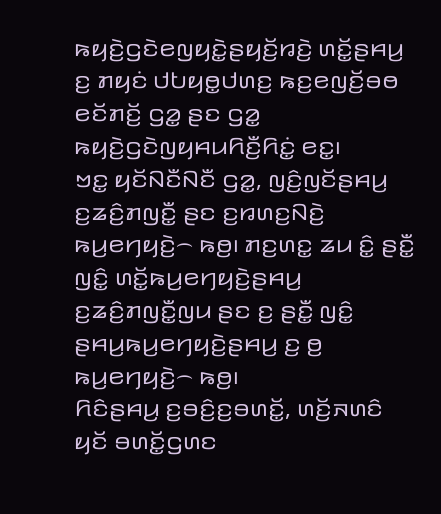ꤒꤟꤢꤧ꤬ꤞꤢꤧꤕꤜꤟꤢꤧ꤭ꤔꤟꤢꤩ꤬ꤙꤢꤧ꤬ ꤛꤢꤩ꤭ꤔꤌꤣ꤬ ꤢ꤬ ꤊꤟꤢꤦ ꤓꤝꤟꤥ꤭ꤓꤛꤢ꤬ ꤒꤢ꤬ꤕꤜꤢꤩ꤬ꤋꤥ ꤕꤢꤩꤊꤢꤩ꤬ ꤞꤤ꤭ ꤔꤢ ꤞꤤ꤭ ꤒꤟꤢꤧ꤬ꤞꤢꤧꤜꤟꤌꤣꤖꤢꤪ꤬ꤖꤢꤦ꤭ ꤕꤢ꤭꤯
ꤠꤢ꤭ ꤟꤢꤩꤡꤢꤪꤡꤢꤪ ꤞꤤ꤭, ꤜꤢꤨ꤬ꤜꤢꤩꤔꤌꤣ꤬ ꤢ꤬ꤘꤢꤨ꤬ꤊꤜꤢꤪ꤭ ꤔꤢ ꤢ꤬ꤙꤛꤢ꤬ꤡꤢꤧ꤬ ꤒꤣ꤬ꤕꤚꤟꤢꤧ꤬꤮ ꤒꤥ꤬꤯ ꤊꤢ꤬ꤛꤢ꤭ ꤘꤣ ꤢꤨ꤭ ꤔꤢꤪ꤭ ꤜꤢꤨ꤭ ꤛꤢꤩ꤭ꤒꤣ꤬ꤕꤚꤟꤢꤧ꤬ꤔꤌꤣ꤬ ꤢ꤬ꤘꤢꤨ꤬ꤊꤜꤢꤪ꤭ꤜꤣ ꤔꤢ ꤢ꤬ ꤔꤢꤪ꤭ ꤜꤢꤨ꤭ ꤔꤌꤣ꤬ꤒꤣ꤬ꤕꤚꤟꤢꤧ꤬ꤔꤌꤣ꤬ ꤢ꤬ ꤥ꤬ ꤒꤣ꤬ꤕꤚꤟꤢꤧ꤬꤮ ꤒꤥ꤬꤯
ꤖꤢꤨꤔꤌꤣ꤬ ꤢ꤬ꤋꤢꤨ꤬ꤢ꤬ꤋꤛꤢꤩ꤭, ꤛꤢꤩ꤬ꤏꤛꤢꤨ ꤟꤢꤩ ꤋꤛꤢꤩ꤭ꤞꤛꤢ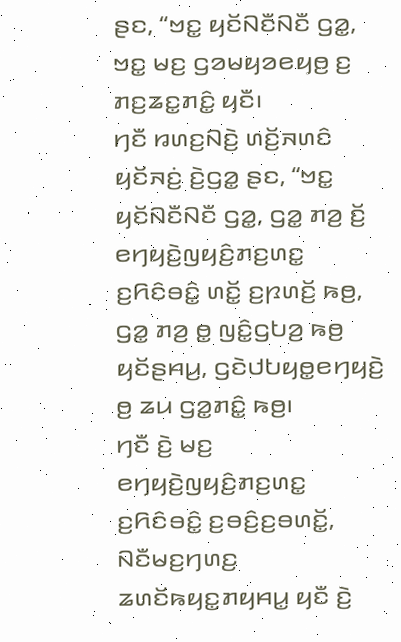ꤔꤢ, “ꤠꤢ꤭ ꤟꤢꤩꤡꤢꤪꤡꤢꤪ ꤞꤤ꤭, ꤠꤢ꤭ ꤗꤢ꤬ ꤞꤤꤗꤟꤤꤕꤟꤥ꤬ ꤢ꤬ ꤊꤢ꤬ꤘꤢ꤭ꤊꤢꤨ꤭ ꤟꤢꤪ꤯
ꤚꤢꤪ ꤙꤛꤢ꤬ꤡꤢꤧ꤬ ꤛꤢꤩ꤬ꤏꤛꤢꤨ ꤟꤢꤩꤏꤢꤦ꤬ ꤢꤧ꤬ꤞꤤ꤭ ꤔꤢ, “ꤠꤢ꤭ ꤟꤢꤩꤡꤢꤪꤡꤢꤪ ꤞꤤ꤭, ꤞꤤ꤭ ꤊꤤ꤬ ꤢꤩ꤬ ꤕꤚꤟꤢꤧ꤬ꤜꤟꤢꤨ꤬ꤊꤢ꤬ꤛꤢ꤭ ꤢ꤬ꤖꤢꤨꤋꤢꤨ꤭ ꤛꤢꤩ꤭ ꤢ꤬ꤐꤛꤢꤩ꤬ ꤒꤥ꤬, ꤞꤤ꤭ ꤊꤤ꤬ ꤥ꤭ ꤜꤢꤨ꤭ꤞꤝꤤ꤬ ꤒꤥ꤬ ꤟꤢꤩꤔꤌꤣ꤬, ꤞꤢꤧꤓꤝꤟꤥ꤭ꤕꤚꤟꤢꤧ꤬ ꤥ꤬ ꤘꤣ ꤞꤤ꤭ꤊꤢꤨ꤭ ꤒꤥ꤬꤯
ꤚꤢꤪ ꤢꤧ꤬ ꤗꤢ꤬ ꤕꤚꤟꤢꤧ꤬ꤜꤟꤢꤨ꤬ꤊꤢ꤬ꤛꤢ꤭ ꤢ꤬ꤖꤢꤨꤋꤢꤨ꤭ ꤢ꤬ꤋꤢꤨ꤬ꤢ꤬ꤋꤛꤢꤩ꤭, ꤡꤢꤪꤗꤢ꤬ꤚꤛꤢ꤬ ꤘꤛꤢꤩꤒꤟꤢ꤭ꤊꤟꤌꤣ꤭ ꤟꤢꤪ ꤢꤧ꤬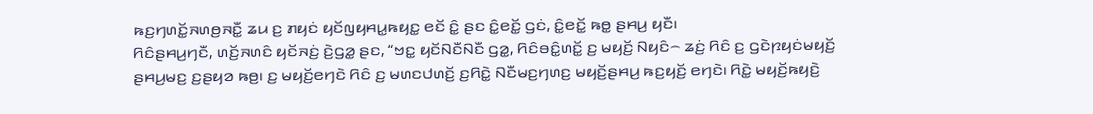ꤒꤢ꤬ꤚꤛꤢꤩ꤭ꤏꤛꤥ꤬ꤏꤢꤪ꤭ ꤘꤣ ꤢ꤬ ꤊꤟꤢꤦ ꤟꤢꤩꤜꤟꤌꤣ꤭ꤒꤟꤢ꤭ ꤕꤢꤩ ꤢꤨ꤭ ꤔꤢ ꤢꤨ꤭ꤕꤢꤩ꤭ ꤞꤢꤦ, ꤢꤨ꤭ꤕꤢꤩ꤭ ꤒꤥ꤭ ꤔꤌꤣ꤬ ꤟꤢꤪ꤯
ꤖꤢꤨꤔꤌꤣ꤬ꤚꤢꤪ, ꤛꤢꤩ꤬ꤏꤛꤢꤨ ꤟꤢꤩꤏꤢꤦ꤬ ꤢꤧ꤬ꤞꤤ꤭ ꤔꤢ, “ꤠꤢ꤭ ꤟꤢꤩꤡꤢꤪꤡꤢꤪ ꤞꤤ꤭, ꤖꤢꤨꤋꤢꤨ꤭ꤛꤢꤩ꤭ ꤢ꤬ ꤗꤟꤢꤩ꤬ ꤡꤟꤢꤨ꤮ ꤘꤢꤦ꤬ ꤖꤢꤨ ꤢ꤬ ꤞꤢꤧꤐꤟꤢꤦꤗꤟꤢꤩ꤬ ꤔꤌꤣ꤬ꤗꤢ꤬ ꤢ꤬ꤔꤟꤤ ꤒꤥ꤬꤯ ꤢ꤬ ꤗꤟꤢꤩ꤬ꤕꤚꤢꤧ ꤖꤢꤨ ꤢ꤬ ꤗꤛꤢꤓꤛꤢꤩ꤬ ꤢ꤬ꤖꤢꤧ꤭ ꤡꤢꤪꤗꤢ꤬ꤚꤛꤢ꤬ ꤗꤟꤢꤩ꤬ꤔꤌꤣ꤬ ꤒꤢ꤬ꤟꤢꤩ꤬ ꤕꤚꤢꤧ꤯ ꤖꤢꤧ꤭ ꤗꤟꤢꤩ꤬ꤒꤟꤢꤧ꤬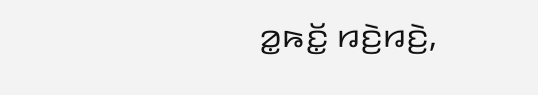ꤤ꤭ꤒꤢꤩ꤭ ꤙꤢꤧ꤬ꤙꤢꤧ꤬,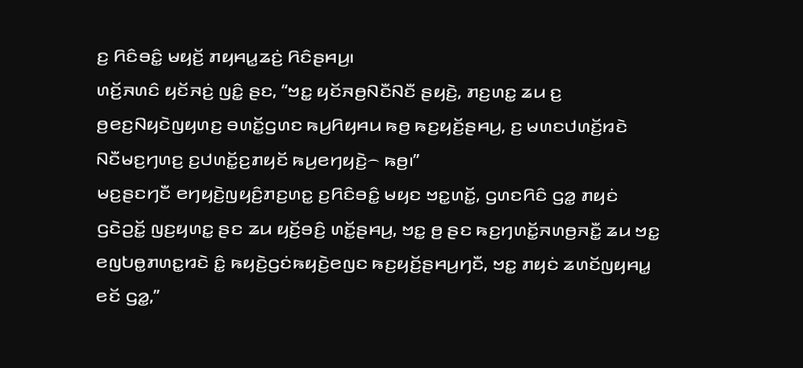ꤢ꤬ ꤖꤢꤨꤋꤢꤨ꤭ ꤗꤟꤢꤩ꤬ ꤊꤟꤌꤣ꤭ꤘꤢꤦ꤬ ꤖꤢꤨꤔꤌꤣ꤬꤯
ꤛꤢꤩ꤬ꤏꤛꤢꤨ ꤟꤢꤩꤏꤢꤦ꤬ ꤜꤢꤨ꤭ ꤔꤢ, “ꤠꤢ꤭ ꤟꤢꤩꤏꤥ꤬ꤡꤢꤪꤡꤢꤪ ꤔꤟꤢꤧ꤬, ꤊꤢ꤬ꤛꤢ꤭ ꤘꤣ ꤢ꤬ ꤥ꤬ꤕꤢ꤬ꤡꤟꤢꤧꤜꤟꤛꤢ꤬ ꤋꤛꤢꤩ꤭ꤞꤛꤢ ꤒꤣ꤬ꤖꤟꤌꤣ ꤒꤥ꤬ ꤒꤢ꤬ꤟꤢꤩ꤬ꤔꤌꤣ꤬, ꤢ꤬ ꤗꤛꤢꤓꤛꤢꤩ꤬ꤙꤢꤧ ꤡꤢꤪꤗꤢ꤬ꤚꤛꤢ꤬ ꤢ꤬ꤓꤛꤢꤩ꤭ꤢ꤬ꤊꤟꤢꤩ ꤒꤣ꤬ꤕꤚꤟꤢꤧ꤬꤮ ꤒꤥ꤬꤯”
ꤗꤢ꤬ꤔꤢꤚꤢꤪ ꤕꤚꤟꤢꤧ꤬ꤜꤟꤢꤨ꤬ꤊꤢ꤬ꤛꤢ꤭ ꤢ꤬ꤖꤢꤨꤋꤢꤨ꤭ ꤗꤟꤢ ꤠꤢ꤭ꤛꤢꤩ꤭, ꤞꤛꤢꤖꤢꤨ ꤞꤤ꤭ ꤊꤟꤢꤦ ꤞꤢꤧꤑꤢꤩ꤭ ꤜꤢ꤬ꤟꤛꤢ꤭ ꤔꤢ ꤘꤣ ꤟꤢꤩ꤬ꤋꤢꤨ꤬ ꤛꤢꤩ꤭ꤔꤌꤣ꤬, ꤠꤢ꤭ ꤥ꤬ ꤔꤢ ꤒꤢ꤬ꤚꤛꤢꤩ꤭ꤏꤛꤥ꤬ꤏꤢꤪ꤭ ꤘꤣ ꤠꤢ꤭ ꤕꤜꤝꤥ꤭ꤊꤛꤢ꤭ꤙꤢꤧ ꤢꤨ꤭ ꤒꤟꤢꤧ꤬ꤞꤢꤦꤒꤟꤢꤧ꤬ꤕꤜꤢ ꤒꤢ꤬ꤟꤢꤩ꤬ꤔꤌꤣ꤬ꤚꤢꤪ, ꤠꤢ꤭ ꤊꤟꤢꤦ ꤘꤛꤢꤩꤜꤟꤌꤣ꤭ ꤕꤢꤩ ꤞꤤ꤭,”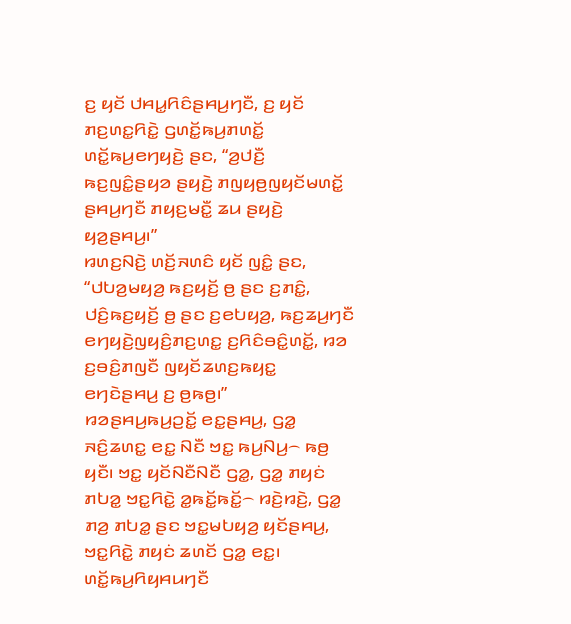ꤢ꤬ ꤟꤢꤩ ꤓꤌꤣ꤭ꤖꤢꤨꤔꤌꤣ꤬ꤚꤢꤪ, ꤢ꤬ ꤟꤢꤩ ꤊꤢ꤬ꤛꤢ꤭ꤖꤢꤧ꤭ ꤞꤛꤢꤩ꤭ꤒꤣ꤬ꤊꤛꤢꤩ꤭ ꤛꤢꤩ꤭ꤒꤣ꤬ꤕꤚꤟꤢꤧ꤬ ꤔꤢ, “ꤤ꤬ꤓꤢꤪ꤬ ꤒꤢ꤬ꤜꤢꤨ꤭ꤔꤟꤤ ꤔꤟꤢꤧ꤬ ꤊꤜꤟꤥ꤬ꤜꤟꤢꤩꤗꤛꤢꤩ꤭ ꤔꤌꤣ꤬ꤚꤢꤪ ꤊꤟꤢ꤬ꤗꤢꤪ꤭ ꤘꤣ ꤔꤟꤢꤧ꤬ ꤟꤤ꤬ꤔꤌꤣ꤬꤯”
ꤙꤛꤢ꤬ꤡꤢꤧ꤬ ꤛꤢꤩ꤬ꤏꤛꤢꤨ ꤟꤢꤩ ꤜꤢꤨ꤭ ꤔꤢ, “ꤓꤝꤤ꤬ꤗꤟꤤ꤬ ꤒꤢ꤬ꤟꤢꤩ꤬ ꤥ꤬ ꤔꤢ ꤢ꤬ꤊꤢꤨ꤭, ꤓꤢꤨ꤬ꤒꤢ꤬ꤟꤢꤩ꤬ ꤥ꤬ ꤔꤢ ꤢ꤬ꤕꤝꤟꤤ꤬, ꤒꤢ꤬ꤘꤣ꤬ꤚꤢꤪ ꤕꤚꤟꤢꤧ꤬ꤜꤟꤢꤨ꤬ꤊꤢ꤬ꤛꤢ꤭ ꤢ꤬ꤖꤢꤨꤋꤢꤨ꤭ꤛꤢꤩ꤭, ꤙꤤ ꤢ꤬ꤋꤢꤨ꤬ꤊꤜꤢꤪ ꤜꤟꤢꤩꤘꤛꤢ꤬ꤒꤟꤢ꤭ ꤕꤚꤢꤧꤔꤌꤣ꤬ ꤢ꤬ ꤥ꤬ꤒꤥ꤬꤯”
ꤙꤤꤔꤌꤣ꤬ꤒꤣ꤬ꤑꤢꤩ꤭ ꤕꤢ꤭ꤔꤌꤣ꤬, ꤞꤤ꤭ ꤏꤢꤨ꤬ꤘꤛꤢ꤭ ꤕꤢ꤭ ꤡꤢꤪ ꤠꤢ꤭ ꤒꤣ꤬ꤡꤣ꤬꤮ ꤒꤥ꤬ ꤟꤢꤪ꤯ ꤠꤢ꤭ ꤟꤢꤩꤡꤢꤪꤡꤢꤪ ꤞꤤ꤭, ꤞꤤ꤭ ꤊꤟꤢꤦ ꤊꤝꤤ꤭ ꤠꤢ꤭ꤖꤢꤧ꤭ ꤤ꤭ꤒꤢꤩ꤭ꤒꤢꤩ꤭꤮ ꤙꤢꤧ꤬ꤙꤢꤧ꤬, ꤞꤤ꤭ ꤊꤤ꤬ ꤊꤝꤤ꤭ ꤔꤢ ꤠꤢ꤭ꤗꤝꤟꤤ꤬ ꤟꤢꤩꤔꤌꤣ꤬, ꤠꤢ꤭ꤖꤢꤧ꤭ ꤊꤟꤢꤦ ꤘꤛꤢꤩ ꤞꤤ꤭ ꤕꤢ꤭꤯
ꤛꤢꤩ꤭ꤒꤣ꤬ꤖꤟꤌꤣꤚꤢꤪ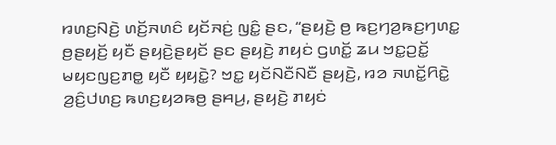ꤙꤛꤢ꤬ꤡꤢꤧ꤬ ꤛꤢꤩ꤬ꤏꤛꤢꤨ ꤟꤢꤩꤏꤢꤦ꤬ ꤜꤢꤨ꤭ ꤔꤢ, “ꤔꤟꤢꤧ꤬ ꤥ꤬ ꤒꤢ꤬ꤚꤤ꤬ꤒꤢ꤬ꤚꤛꤢ꤭ ꤥ꤬ꤔꤟꤢꤩ꤬ ꤟꤢꤪ ꤔꤟꤢꤧ꤬ꤔꤟꤢꤩ ꤔꤢ ꤔꤟꤢꤧ꤬ ꤊꤟꤢꤦ ꤞꤛꤢꤩ꤭ ꤘꤣ ꤠꤢ꤭ꤑꤢꤩ꤭ ꤗꤟꤢꤜꤢ꤬ꤊꤥ꤭ ꤟꤢꤪ ꤟꤟꤢꤧ꤭? ꤠꤢ꤭ ꤟꤢꤩꤡꤢꤪꤡꤢꤪ ꤔꤟꤢꤧ꤬, ꤙꤤ ꤏꤛꤢꤩ꤭ꤖꤢꤧ꤭ ꤤ꤬ꤢꤨ꤬ꤓꤛꤢ꤬ ꤒꤛꤢ꤬ꤟꤤꤒꤥ꤬ ꤔꤌꤣ꤬, ꤔꤟꤢꤧ꤬ ꤊꤟꤢꤦ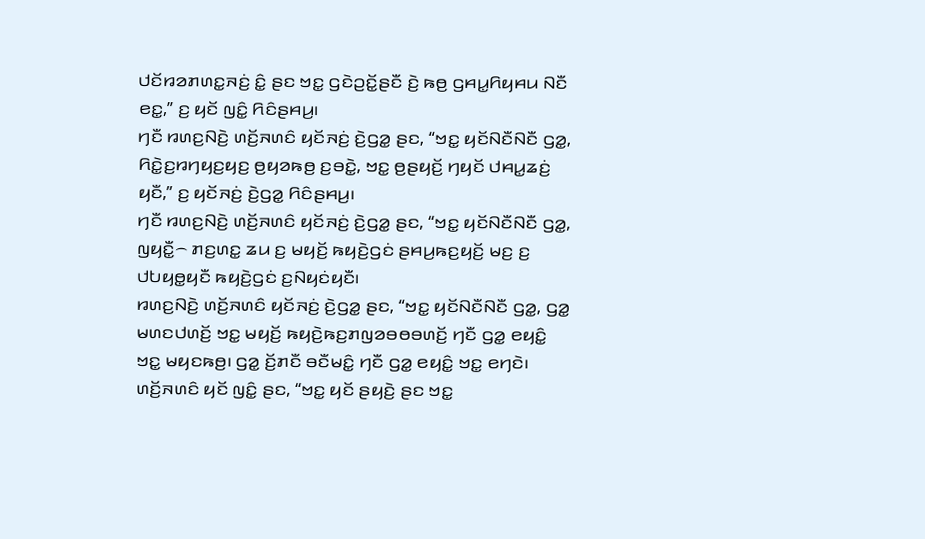ꤓꤢꤩꤙꤤꤊꤛꤢ꤭ꤏꤢꤦ꤬ ꤢꤨ꤭ ꤔꤢ ꤠꤢ꤭ ꤞꤢꤧꤑꤢꤩ꤭ꤔꤢꤪ ꤢꤧ꤬ ꤒꤥ꤬ ꤞꤌꤣ꤭ꤖꤟꤌꤣ ꤡꤢꤪ ꤕꤢ꤭,” ꤢ꤬ ꤟꤢꤩ ꤜꤢꤨ꤭ ꤖꤢꤨꤔꤌꤣ꤬꤯
ꤚꤢꤪ ꤙꤛꤢ꤬ꤡꤢꤧ꤬ ꤛꤢꤩ꤬ꤏꤛꤢꤨ ꤟꤢꤩꤏꤢꤦ꤬ ꤢꤧ꤬ꤞꤤ꤭ ꤔꤢ, “ꤠꤢ꤭ ꤟꤢꤩꤡꤢꤪꤡꤢꤪ ꤞꤤ꤭, ꤖꤢꤧ꤭ꤢ꤬ꤙꤚꤟꤢ꤬ꤟꤢ꤬ ꤥ꤬ꤟꤤꤒꤥ꤬ ꤢ꤬ꤋꤢꤧ꤭, ꤠꤢ꤭ ꤥ꤬ꤔꤟꤢꤩ꤬ ꤚꤟꤢꤩ ꤓꤌꤣ꤭ꤘꤢꤦ꤬ ꤟꤢꤪ,” ꤢ꤬ ꤟꤢꤩꤏꤢꤦ꤬ ꤢꤧ꤬ꤞꤤ꤭ ꤖꤢꤨꤔꤌꤣ꤬꤯
ꤚꤢꤪ ꤙꤛꤢ꤬ꤡꤢꤧ꤬ ꤛꤢꤩ꤬ꤏꤛꤢꤨ ꤟꤢꤩꤏꤢꤦ꤬ ꤢꤧ꤬ꤞꤤ꤭ ꤔꤢ, “ꤠꤢ꤭ ꤟꤢꤩꤡꤢꤪꤡꤢꤪ ꤞꤤ꤭, ꤜꤟꤢꤪ꤭꤮ ꤊꤢ꤬ꤛꤢ꤭ ꤘꤣ ꤢ꤬ ꤗꤟꤢꤩ꤬ ꤒꤟꤢꤧ꤬ꤞꤢꤦ ꤔꤌꤣ꤬ꤒꤢ꤬ꤟꤢꤩ꤬ ꤗꤢ꤬ ꤢ꤬ ꤓꤝꤟꤥ꤭ꤟꤢꤪ ꤒꤟꤢꤧ꤬ꤞꤢꤦ ꤢ꤬ꤡꤟꤢꤦꤟꤢꤪ꤯
ꤙꤛꤢ꤬ꤡꤢꤧ꤬ ꤛꤢꤩ꤬ꤏꤛꤢꤨ ꤟꤢꤩꤏꤢꤦ꤬ ꤢꤧ꤬ꤞꤤ꤭ ꤔꤢ, “ꤠꤢ꤭ ꤟꤢꤩꤡꤢꤪꤡꤢꤪ ꤞꤤ꤭, ꤞꤤ꤭ ꤗꤛꤢꤓꤛꤢꤩ꤬ ꤠꤢ꤭ ꤗꤟꤢꤩ꤬ ꤒꤟꤢꤧ꤬ꤒꤢ꤬ꤊꤜꤤꤋꤥꤋꤛꤢꤩ꤬ ꤚꤢꤪ ꤞꤤ꤭ ꤕꤟꤢꤨ꤭ ꤠꤢ꤭ ꤗꤟꤢꤒꤥ꤬꤯ ꤞꤤ꤭ ꤢꤩ꤬ꤊꤢꤪ ꤋꤢꤪꤗꤢꤨ꤭ ꤚꤢꤪ ꤞꤤ꤭ ꤕꤟꤢꤨ꤭ ꤠꤢ꤭ ꤕꤚꤢꤧ꤯
ꤛꤢꤩ꤬ꤏꤛꤢꤨ ꤟꤢꤩ ꤜꤢꤨ꤭ ꤔꤢ, “ꤠꤢ꤭ ꤟꤢꤩ ꤔꤟꤢꤧ꤬ ꤔꤢ ꤠꤢ꤭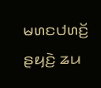ꤗꤛꤢꤓꤛꤢꤩ꤬ ꤔꤟꤢꤧ꤬ ꤘꤣ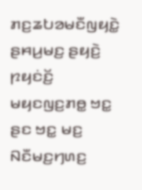ꤊꤢ꤬ꤘꤝꤤꤗꤢꤪꤜꤟꤢꤧ꤭ ꤔꤌꤣ꤬ꤗꤢ꤬ ꤔꤟꤢꤧ꤬ ꤐꤟꤢꤦꤢꤩ꤬ ꤗꤟꤢꤜꤢ꤬ꤊꤥ꤭ ꤠꤢ꤭ ꤔꤢ ꤠꤢ꤭ ꤗꤢ꤬ ꤡꤢꤪꤗꤢ꤬ꤚꤛꤢ꤬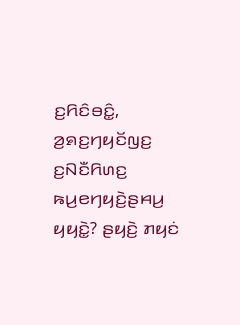ꤢ꤬ꤖꤢꤨꤋꤢꤨ꤭, ꤤ꤬ꤎꤢ꤬ꤚꤟꤢꤩꤜꤢ꤬ ꤢ꤬ꤡꤢꤪꤖꤛꤢ꤬ ꤒꤣ꤬ꤕꤚꤟꤢꤧ꤬ꤔꤌꤣ꤬ ꤟꤟꤢꤧ꤭? ꤔꤟꤢꤧ꤬ ꤊꤟꤢꤦ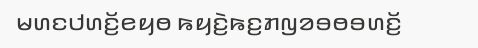ꤗꤛꤢꤓꤛꤢꤩ꤬ꤕꤟꤥ ꤒꤟꤢꤧ꤬ꤒꤢ꤬ꤊꤜꤤꤋꤥꤋꤛꤢꤩ꤬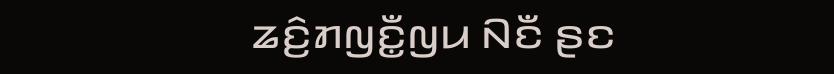ꤘꤢꤨ꤬ꤊꤜꤢꤪ꤭ꤜꤣ ꤡꤢꤪ ꤔꤢ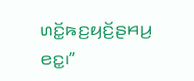ꤛꤢꤩ꤭ꤒꤢ꤬ꤟꤢꤩ꤬ꤔꤌꤣ꤬ ꤕꤢ꤭꤯”